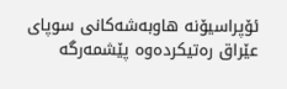ئۆپراسیۆنه‌ هاوبه‌شه‌كانی سوپای عێراق ره‌تیكرده‌وه‌ پێشمه‌رگه‌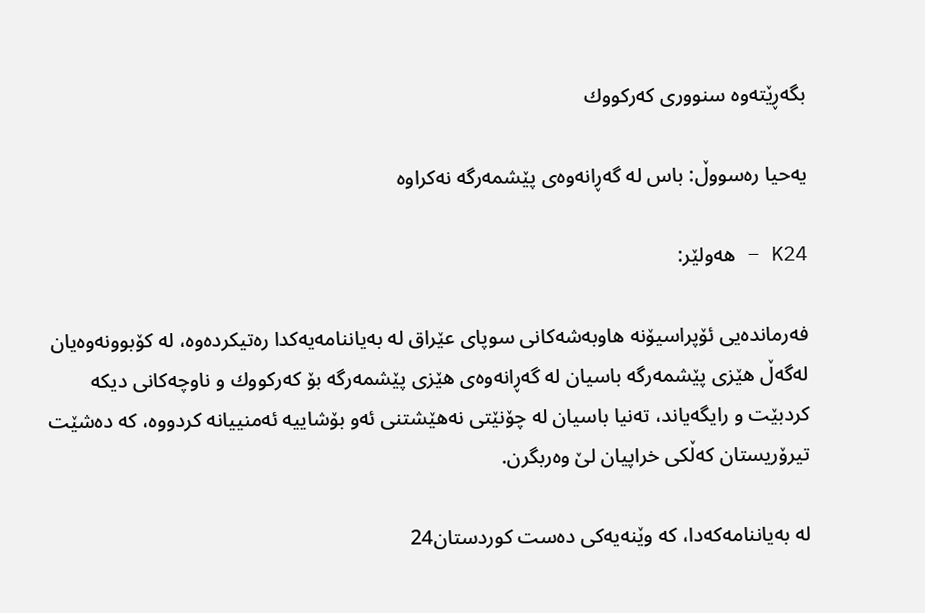بگه‌ڕێته‌وه‌ سنووری كه‌ركووك

یه‌حیا ره‌سووڵ: باس له‌ گه‌ڕانه‌وه‌ی پێشمه‌رگه‌ نه‌كراوه‌

K24 – هه‌ولێر:

فه‌رمانده‌یی ئۆپراسیۆنه‌ هاوبه‌شه‌كانی سوپای عێراق له‌ به‌یاننامه‌یه‌كدا ره‌تیكرده‌وه‌، له‌ كۆبوونه‌وه‌یان له‌گه‌ڵ هێزی پێشمه‌رگه‌ باسیان له‌ گه‌ڕانه‌وه‌ی هێزی پێشمه‌رگه‌ بۆ كه‌ركووك و ناوچه‌كانی دیكه‌ كردبێت و رایگه‌یاند، ته‌نیا باسیان له‌ چۆنێتی نه‌هێشتنی ئه‌و بۆشاییه‌ ئه‌منییانه‌ كردووه‌، كه‌ ده‌شێت تیرۆریستان كه‌ڵكی خراپیان لێ وه‌ربگرن.

له‌ به‌یاننامه‌كه‌دا، كه‌ وێنه‌یه‌كی ده‌ست كوردستان24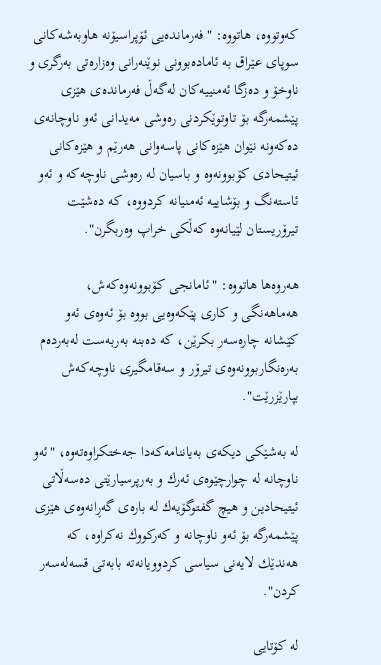كه‌وتووه‌، هاتووه‌: "فه‌رمانده‌یی ئۆپراسیۆنه‌ هاوبه‌شه‌كانی سوپای عێراق به‌ ئاماده‌بوونی نوێنه‌رانی وه‌زاره‌تی به‌رگری و ناوخۆ و ده‌زگا ئه‌منییه‌كان له‌گه‌ڵ فه‌رمانده‌ی هێزی پێشمه‌رگه‌ بۆ تاوتوێكردنی ره‌وشی مه‌یدانی ئه‌و ناوچانه‌ی ده‌كه‌ونه‌ نێوان هێزه‌كانی پاسه‌وانی هه‌رێم و هێزه‌كانی ئیتیحادی كۆبوونه‌وه‌ و باسیان له‌ ره‌وشی ناوچه‌كه‌ و ئه‌و ئاسته‌نگ و بۆشاییه‌ ئه‌منیانه‌ كردووه‌، كه‌ ده‌شێت تیرۆریستان لێیانه‌وه‌ كه‌ڵكی خراپ وه‌ربگرن".

هه‌روه‌ها هاتووه‌: "ئامانجی كۆبوونه‌وه‌كه‌ش، هه‌ماهه‌نگی و كاری پێكه‌وه‌یی بووه‌ بۆ ئه‌وه‌ی ئه‌و كێشانه‌ چاره‌سه‌ر بكرێن، كه‌ ده‌بنه‌ به‌ربه‌ست له‌به‌رده‌م به‌ره‌نگاربوونه‌وه‌ی تیرۆر و سه‌قامگیری ناوچه‌كه‌ش بپارێزرێت".

له‌ به‌شێكی دیكه‌ی به‌یاننامه‌كه‌دا جه‌ختكراوه‌ته‌وه‌، "ئه‌و ناوچانه‌ له‌ چوارچێوه‌ی ئه‌رك و به‌رپرسیارێتی ده‌سه‌ڵاتی ئیتیحادین و هیچ گفتوگۆیه‌ك له‌ باره‌ی گه‌ڕانه‌وه‌ی هێزی پێشمه‌رگه‌ بۆ ئه‌و ناوچانه‌ و كه‌ركووك نه‌كراوه‌، كه‌ هه‌ندێك لایه‌نی سیاسی كردوویانه‌ته‌ بابه‌تی قسه‌له‌سه‌ر كردن".

له‌ كۆتایی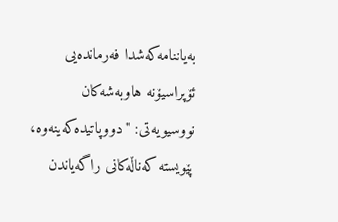به‌یاننامه‌كه‌شدا فه‌رمانده‌یی ئۆپراسیۆنه‌ هاوبه‌شه‌كان نووسیویه‌تی: "دووپاتیده‌كه‌ینه‌وه‌، پێویسته‌ كه‌ناڵه‌كانی راگه‌یاندن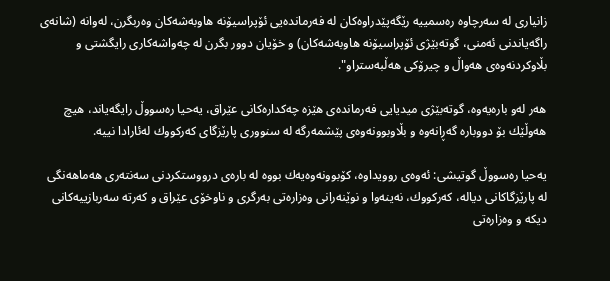زانیاری له‌ سه‌رچاوه‌ ره‌سمییه‌ رێگه‌پێدراوه‌كان له‌ فه‌رمانده‌یی ئۆپراسیۆنه‌ هاوبه‌شه‌كان وه‌ربگرن، له‌وانه‌ (شانه‌ی راگه‌یاندنی ئه‌منی، گوته‌بێژی ئۆپراسیۆنه‌ هاوبه‌شه‌كان) و خۆیان دوور بگرن له‌ چه‌واشه‌كاری رایگشتی و بڵاوكردنه‌وه‌ی هه‌واڵ و چیرۆكی هه‌ڵبه‌ستراو".

هه‌ر له‌و باره‌یه‌وه‌، گوته‌بێژی میدیایی فه‌رمانده‌ی هێزه‌ چه‌كداره‌كانی عێراق، یه‌حیا ره‌سووڵ رایگه‌یاند، هیچ هه‌وڵێك بۆ دووباره‌ گه‌ڕانه‌وه‌ و بڵاوبوونه‌وه‌ی پێشمه‌رگه‌ له‌ سنووری پارێزگای كه‌ركووك له‌ئارادا نییه‌.

یه‌حیا ره‌سووڵ گوتیشی: ئه‌وه‌ی روویداوه‌، كۆبوونه‌وه‌یه‌ك بووه‌ له‌ باره‌ی درووستكردنی سه‌نته‌ری هه‌ماهه‌نگی له‌ پارێزگاكانی دیاله‌، كه‌ركووك، نه‌ینه‌وا و نوێنه‌رانی وه‌زاره‌تی به‌رگری و ناوخۆی عێراق و كه‌رته‌ سه‌ربازییه‌كانی دیكه‌ و وه‌زاره‌تی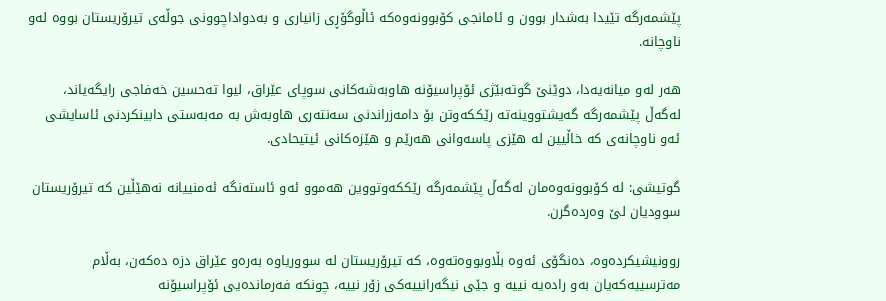پێشمه‌رگه‌ تێیدا به‌شدار بوون و ئامانجی كۆبوونه‌وه‌كه‌ ئاڵوگۆڕی زانیاری و به‌دواداچوونی جوڵه‌ی تیرۆریستان بووه‌ له‌و ناوچانه‌.

هه‌ر له‌و میانه‌یه‌دا، دوێنێ گوته‌بێژی ئۆپراسیۆنه‌ هاوبه‌شه‌كانی سوپای عێراق، لیوا ته‌حسین خه‌فاجی رایگه‌یاند، له‌گه‌ڵ پێشمه‌رگه‌ گه‌یشتووینه‌ته‌ رێككه‌وتن بۆ دامه‌زراندنی سه‌نته‌ری هاوبه‌ش به‌ مه‌به‌ستی دابینكردنی ئاسایشی ئه‌و ناوچانه‌ی كه‌ خاڵیین له‌ هێزی پاسه‌وانی هه‌رێم و هێزه‌كانی ئیتیحادی.

گوتیشی: له‌ كۆبوونه‌وه‌مان له‌گه‌ڵ پێشمه‌رگه‌ رێككه‌وتووین هه‌موو ئه‌و ئاسته‌نگه‌ ئه‌منییانه‌ نه‌هێڵین كه‌ تیرۆریستان سوودیان لێ وه‌رده‌گرن.

روونیشیكرده‌وه‌، ده‌نگۆی ئه‌وه‌ بڵاوبووه‌ته‌وه‌، كه‌ تیرۆریستان له‌ سووریاوه‌ به‌ره‌و عێراق دزه‌ ده‌كه‌ن، به‌ڵام مه‌ترسییه‌كه‌یان به‌و راده‌یه‌ نییه‌ و جێی نیگه‌رانییه‌كی زۆر نییه‌، چونكه‌ فه‌رمانده‌یی ئۆپراسیۆنه‌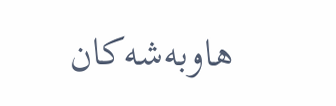هاوبه‌شه‌كان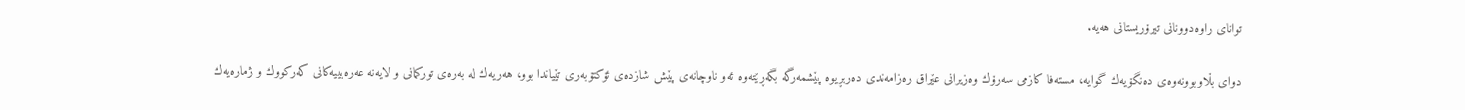توانای راوه‌دوونانی تیرۆریستانی هه‌یه‌.

دوای بڵاوبوونه‌وه‌ی ده‌نگۆیه‌ك گوایه‌، مسته‌فا كازمی سه‌رۆك وه‌زیرانی عێراق ره‌زامه‌ندی ده‌ربڕیوه‌ پێشمه‌رگه‌ بگه‌ڕێته‌وه‌ ئه‌و ناوچانه‌ی پێش شازده‌ی ئۆكتۆبه‌ری تێیاندا بوو، هه‌ریه‌ك له‌ به‌ره‌ی توركمانی و لایه‌نه‌ عه‌ره‌بییه‌كانی كه‌ركووك و ژماره‌یه‌ك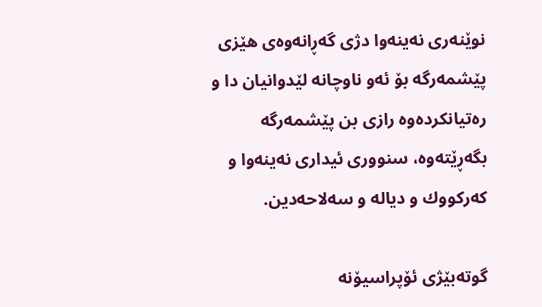نوێنه‌ری نه‌ینه‌وا دژی گه‌ڕانه‌وه‌ی هێزی پێشمه‌رگه‌ بۆ ئه‌و ناوچانه‌ لێدوانیان دا و ره‌تیانكرده‌وه‌ رازی بن پێشمه‌رگه‌ بگه‌ڕێته‌وه‌، سنووری ئیداری نه‌ینه‌وا و كه‌ركووك و دیاله‌ و سه‌لاحه‌دین.

گوته‌بێژی ئۆپراسیۆنه‌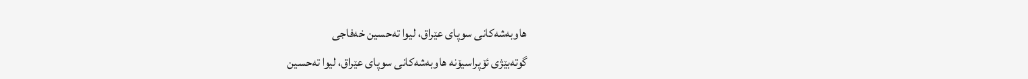هاوبه‌شه‌كانی سوپای عێراق، لیوا ته‌حسین خه‌فاجی
گوته‌بێژی ئۆپراسیۆنه‌ هاوبه‌شه‌كانی سوپای عێراق، لیوا ته‌حسین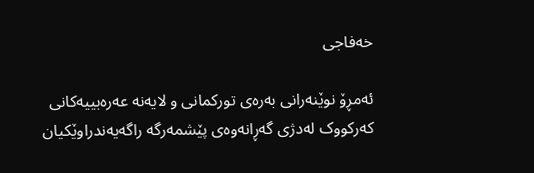خه‌فاجی

ئه‌مڕۆ نوێنەرانی به‌ره‌ی توركمانی و لایه‌نه‌ عه‌ره‌بییه‌كانی کەرکووک لەدژی گەڕانەوەی پێشمەرگە راگه‌یه‌ندراوێكیان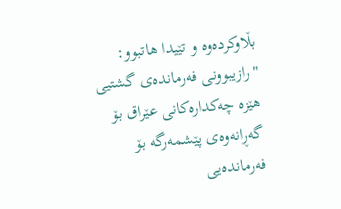بڵاوكرده‌وه‌ و تێیدا هاتبوو: "رازیبوونی فەرماندەی گشتیی هێزە چەکدارەکانی عێراق بۆ گەڕانەوەی پێشمەرگە بۆ فەرماندەیی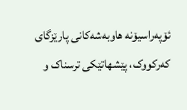ئۆپەراسیۆنە هاوبەشەکانی پارێزگای کەرکووک، پێشهاتێکی ترسناک و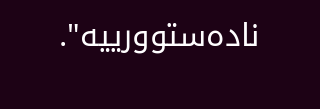نادەستوورییە".